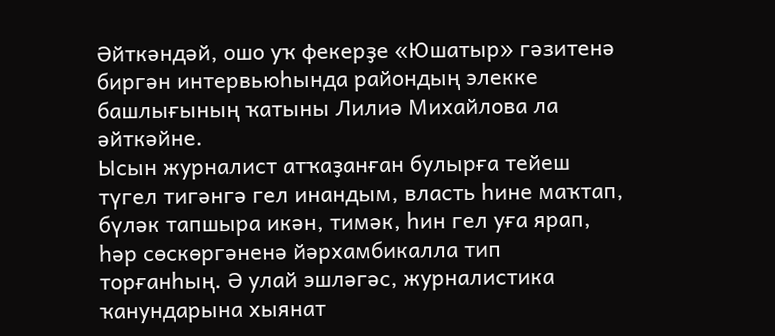Әйткәндәй, ошо уҡ фекерҙе «Юшатыр» гәзитенә биргән интервьюһында райондың элекке башлығының ҡатыны Лилиә Михайлова ла әйткәйне.
Ысын журналист атҡаҙанған булырға тейеш түгел тигәнгә гел инандым, власть һине маҡтап, бүләк тапшыра икән, тимәк, һин гел уға ярап, һәр сөскөргәненә йәрхамбикалла тип торғанһың. Ә улай эшләгәс, журналистика ҡанундарына хыянат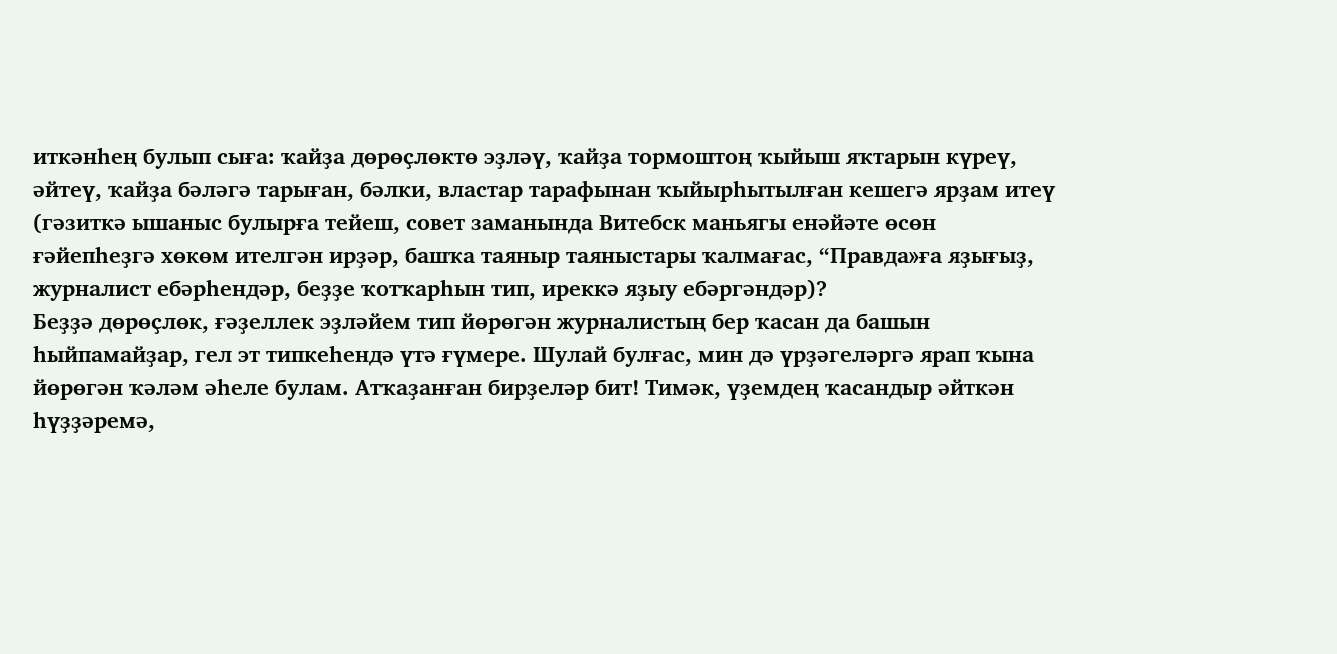иткәнһең булып сыға: ҡайҙа дөрөҫлөктө эҙләү, ҡайҙа тормоштоң ҡыйыш яҡтарын күреү, әйтеү, ҡайҙа бәләгә тарыған, бәлки, властар тарафынан ҡыйырһытылған кешегә ярҙам итеү (гәзиткә ышаныс булырға тейеш, совет заманында Витебск маньягы енәйәте өсөн ғәйепһеҙгә хөкөм ителгән ирҙәр, башҡа таяныр таяныстары ҡалмағас, “Правда»ға яҙығыҙ, журналист ебәрһендәр, беҙҙе ҡотҡарһын тип, иреккә яҙыу ебәргәндәр)?
Беҙҙә дөрөҫлөк, ғәҙеллек эҙләйем тип йөрөгән журналистың бер ҡасан да башын һыйпамайҙар, гел эт типкеһендә үтә ғүмере. Шулай булғас, мин дә үрҙәгеләргә ярап ҡына йөрөгән ҡәләм әһеле булам. Атҡаҙанған бирҙеләр бит! Тимәк, үҙемдең ҡасандыр әйткән һүҙҙәремә,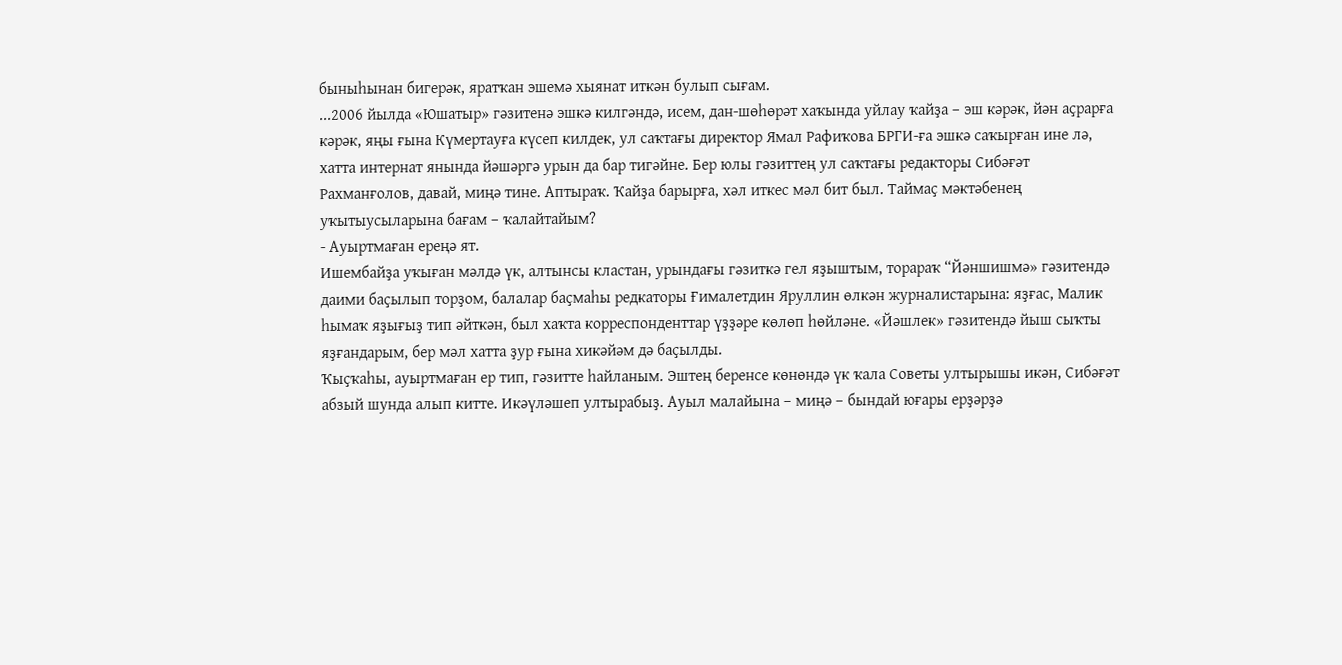быныһынан бигерәк, яратҡан эшемә хыянат иткән булып сығам.
...2006 йылда «Юшатыр» гәзитенә эшкә килгәндә, исем, дан-шөһөрәт хаҡында уйлау ҡайҙа – эш кәрәк, йән аҫрарға кәрәк, яңы ғына Күмертауға күсеп килдек, ул саҡтағы директор Ямал Рафиҡова БРГИ-ға эшкә саҡырған ине лә, хатта интернат янында йәшәргә урын да бар тигәйне. Бер юлы гәзиттең ул саҡтағы редакторы Сибәғәт Рахманғолов, давай, миңә тине. Аптыраҡ. Ҡайҙа барырға, хәл иткес мәл бит был. Таймаҫ мәктәбенең уҡытыусыларына бағам – ҡалайтайым?
- Ауыртмаған ереңә ят.
Ишембайҙа уҡыған мәлдә үк, алтынсы кластан, урындағы гәзиткә гел яҙыштым, торараҡ “Йәншишмә» гәзитендә даими баҫылып торҙом, балалар баҫмаһы редкаторы Ғималетдин Яруллин өлкән журналистарына: яҙғас, Малик һымаҡ яҙығыҙ тип әйткән, был хаҡта корреспонденттар үҙҙәре көлөп һөйләне. «Йәшлек» гәзитендә йыш сыҡты яҙғандарым, бер мәл хатта ҙур ғына хикәйәм дә баҫылды.
Ҡыҫҡаһы, ауыртмаған ер тип, гәзитте һайланым. Эштең беренсе көнөндә үк ҡала Советы ултырышы икән, Сибәғәт абзый шунда алып китте. Икәүләшеп ултырабыҙ. Ауыл малайына – миңә – бындай юғары ерҙәрҙә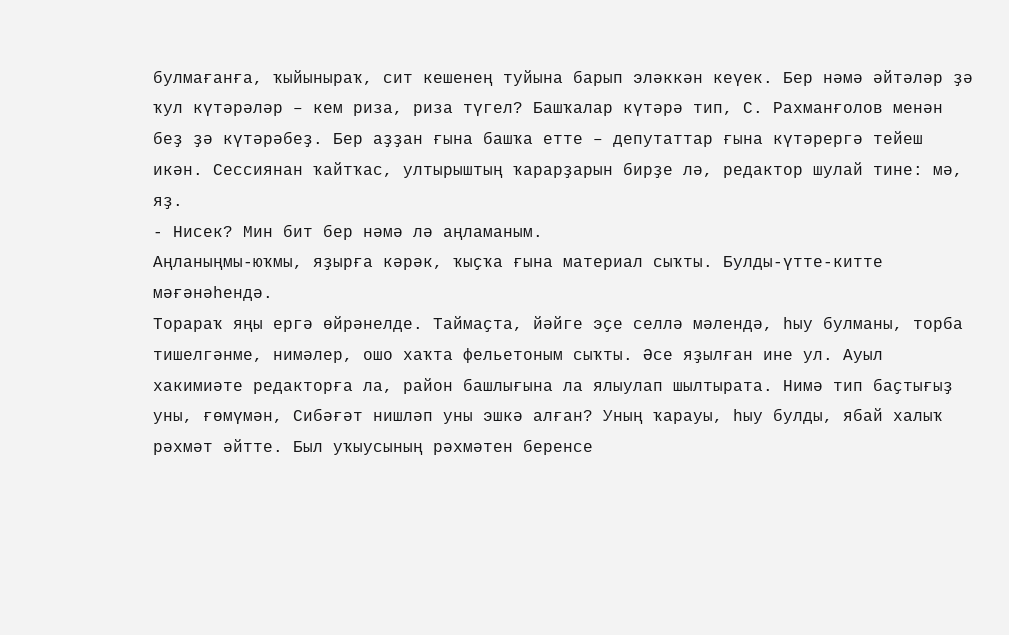булмағанға, ҡыйыныраҡ, сит кешенең туйына барып эләккән кеүек. Бер нәмә әйтәләр ҙә ҡул күтәрәләр – кем риза, риза түгел? Башҡалар күтәрә тип, С. Рахманғолов менән беҙ ҙә күтәрәбеҙ. Бер аҙҙан ғына башҡа етте – депутаттар ғына күтәрергә тейеш икән. Сессиянан ҡайтҡас, ултырыштың ҡарарҙарын бирҙе лә, редактор шулай тине: мә, яҙ.
- Нисек? Мин бит бер нәмә лә аңламаным.
Аңланыңмы-юҡмы, яҙырға кәрәк, ҡыҫҡа ғына материал сыҡты. Булды-үтте-китте мәғәнәһендә.
Торараҡ яңы ергә өйрәнелде. Таймаҫта, йәйге эҫе селлә мәлендә, һыу булманы, торба тишелгәнме, нимәлер, ошо хаҡта фельетоным сыҡты. Әсе яҙылған ине ул. Ауыл хакимиәте редакторға ла, район башлығына ла ялыулап шылтырата. Нимә тип баҫтығыҙ уны, ғөмүмән, Сибәғәт нишләп уны эшкә алған? Уның ҡарауы, һыу булды, ябай халыҡ рәхмәт әйтте. Был уҡыусының рәхмәтен беренсе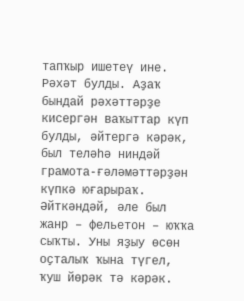тапҡыр ишетеү ине. Рәхәт булды. Аҙаҡ бындай рәхәттәрҙе кисергән ваҡыттар күп булды, әйтергә кәрәк, был теләһә ниндәй грамота-ғәләмәттәрҙән күпкә юғарыраҡ. Әйткәндәй, әле был жанр – фельетон – юҡҡа сыҡты. Уны яҙыу өсөн оҫталыҡ ҡына түгел, ҡуш йөрәк тә кәрәк.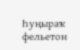Һуңыраҡ фельетон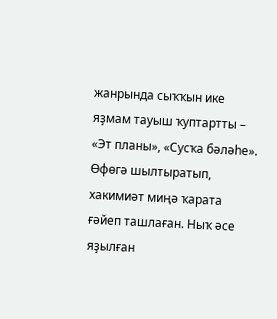жанрында сыҡҡын ике яҙмам тауыш ҡуптартты – «Эт планы», «Сусҡа бәләһе». Өфөгә шылтыратып, хакимиәт миңә ҡарата ғәйеп ташлаған. Ныҡ әсе яҙылған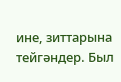ине, зиттарына тейгәндер. Был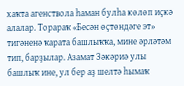хаҡта агенствола һаман булһа көлөп иҫкә алалар. Торараҡ «Бесән өҫтөндәге эт» тигәненә ҡарата башлыҡҡа, мине әрләтәм тип, барҙылар. Азамат Зәкәриә улы башлыҡ ине, ул бер аҙ шелтә һымаҡ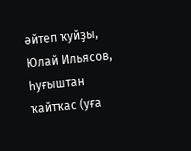әйтеп ҡуйҙы, Юлай Ильясов, һуғыштан ҡайтҡас (уға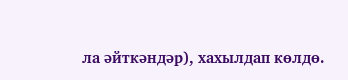ла әйткәндәр), хахылдап көлдө.